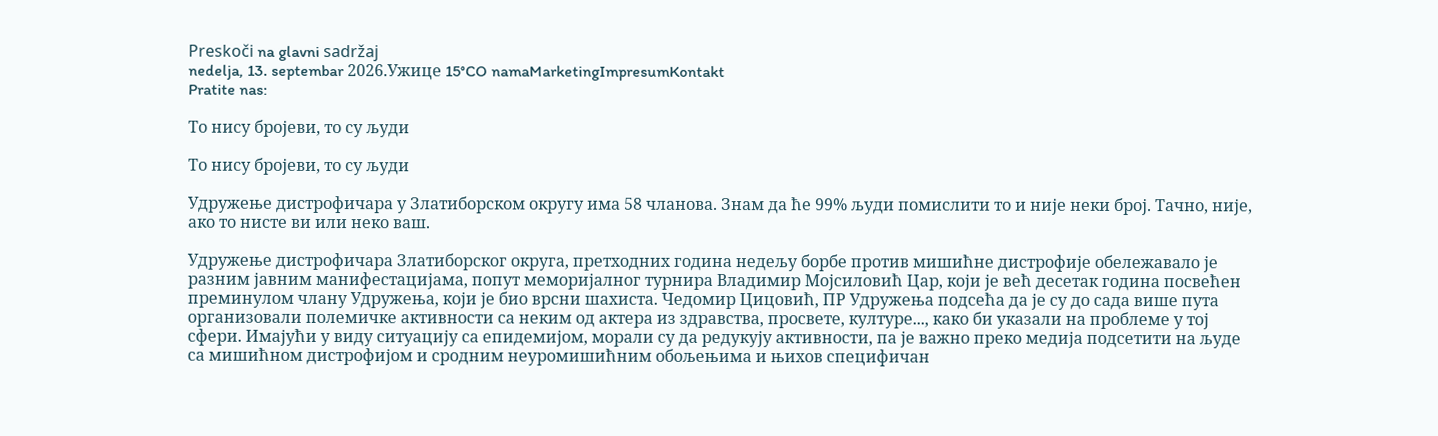Preskoči na glavni sadržaj
nedelja, 13. septembar 2026.Ужице 15°CO namaMarketingImpresumKontakt
Pratite nas:

То нису бројеви, то су људи

То нису бројеви, то су људи

Удружење дистрофичара у Златиборском округу има 58 чланова. Знам да ће 99% људи помислити то и није неки број. Тачно, није, ако то нисте ви или неко ваш.

Удружење дистрофичара Златиборског округа, претходних година недељу борбе против мишићне дистрофије обележавало је разним јавним манифестацијама, попут меморијалног турнира Владимир Мојсиловић Цар, који је већ десетак година посвећен преминулом члану Удружења, који је био врсни шахиста. Чедомир Цицовић, ПР Удружења подсећа да је су до сада више пута организовали полемичке активности са неким од актера из здравства, просвете, културе..., како би указали на проблеме у тој сфери. Имајући у виду ситуацију са епидемијом, морали су да редукују активности, па је важно преко медија подсетити на људе са мишићном дистрофијом и сродним неуромишићним обољењима и њихов специфичан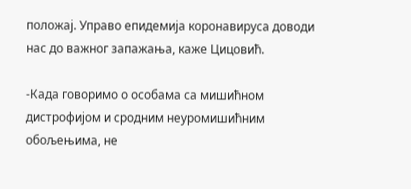положај. Управо епидемија коронавируса доводи нас до важног запажања, каже Цицовић.

-Када говоримо о особама са мишићном дистрофијом и сродним неуромишићним обољењима, не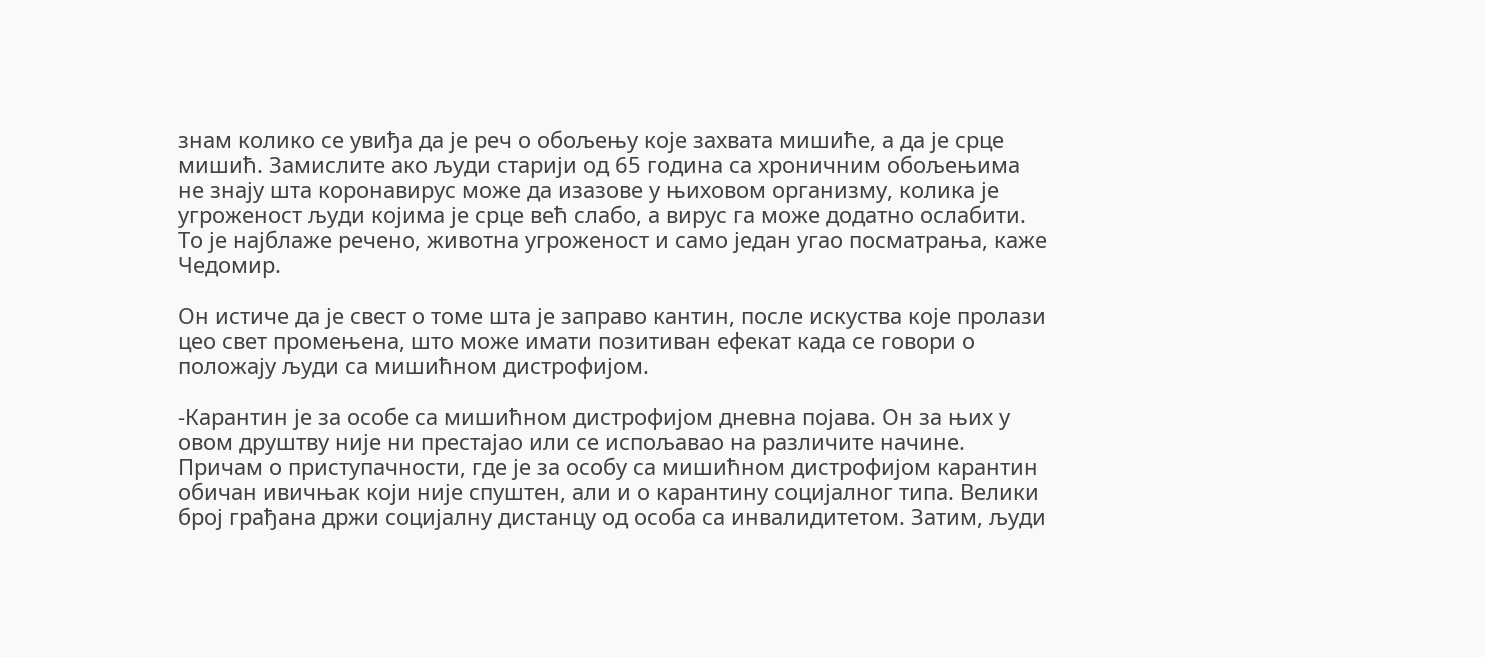знам колико се увиђа да је реч о обољењу које захвата мишиће, а да је срце мишић. Замислите ако људи старији од 65 година са хроничним обољењима не знају шта коронавирус може да изазове у њиховом организму, колика је угроженост људи којима је срце већ слабо, а вирус га може додатно ослабити. То је најблаже речено, животна угроженост и само један угао посматрања, каже Чедомир.

Он истиче да је свест о томе шта је заправо кантин, после искуства које пролази цео свет промењена, што може имати позитиван ефекат када се говори о положају људи са мишићном дистрофијом.

-Карантин је за особе са мишићном дистрофијом дневна појава. Он за њих у овом друштву није ни престајао или се испољавао на различите начине. Причам о приступачности, где је за особу са мишићном дистрофијом карантин обичан ивичњак који није спуштен, али и о карантину социјалног типа. Велики број грађана држи социјалну дистанцу од особа са инвалидитетом. Затим, људи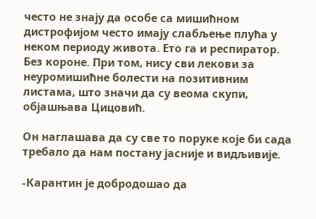често не знају да особе са мишићном дистрофијом често имају слабљење плућа у неком периоду живота. Ето га и респиратор. Без короне. При том, нису сви лекови за неуромишићне болести на позитивним листама, што значи да су веома скупи, објашњава Цицовић.

Он наглашава да су све то поруке које би сада требало да нам постану јасније и видљивије.

-Карантин је добродошао да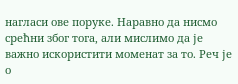нагласи ове поруке. Наравно да нисмо срећни због тога, али мислимо да је важно искористити моменат за то. Реч је о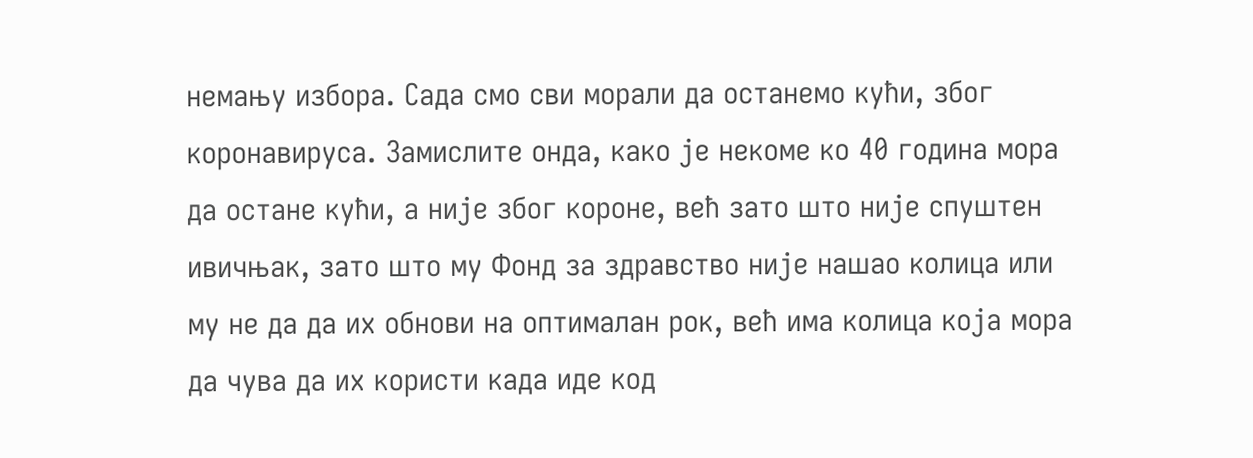немању избора. Сада смо сви морали да останемо кући, због коронавируса. Замислите онда, како је некоме ко 40 година мора да остане кући, а није због короне, већ зато што није спуштен ивичњак, зато што му Фонд за здравство није нашао колица или му не да да их обнови на оптималан рок, већ има колица која мора да чува да их користи када иде код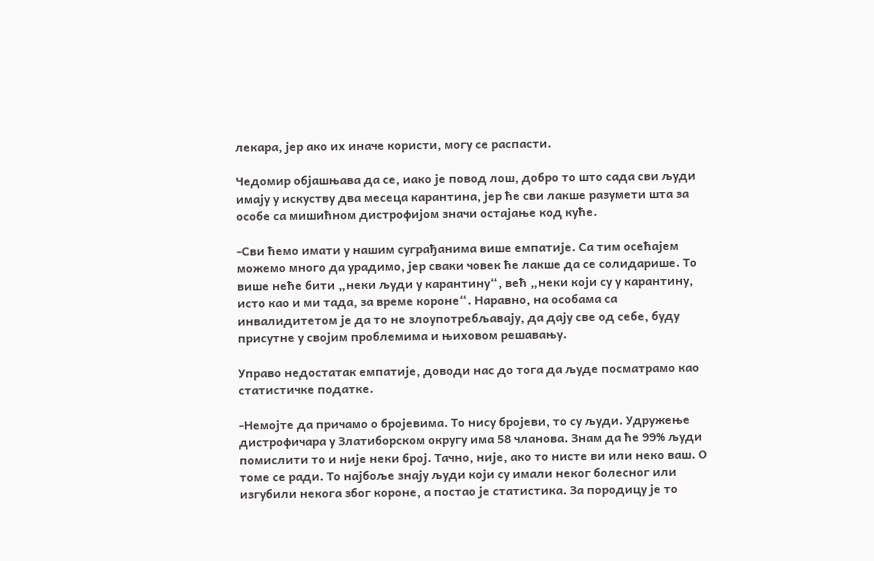лекара, јер ако их иначе користи, могу се распасти.

Чедомир објашњава да се, иако је повод лош, добро то што сада сви људи имају у искуству два месеца карантина, јер ће сви лакше разумети шта за особе са мишићном дистрофијом значи остајање код куће.

-Сви ћемо имати у нашим суграђанима више емпатије. Са тим осећајем можемо много да урадимо, јер сваки човек ће лакше да се солидарише. То више неће бити „неки људи у карантину“, већ „неки који су у карантину, исто као и ми тада, за време короне“. Наравно, на особама са инвалидитетом је да то не злоупотребљавају, да дају све од себе, буду присутне у својим проблемима и њиховом решавању.

Управо недостатак емпатије, доводи нас до тога да људе посматрамо као статистичке податке.

-Немојте да причамо о бројевима. То нису бројеви, то су људи. Удружење дистрофичара у Златиборском округу има 58 чланова. Знам да ће 99% људи помислити то и није неки број. Тачно, није, ако то нисте ви или неко ваш. О томе се ради. То најбоље знају људи који су имали неког болесног или изгубили некога због короне, а постао је статистика. За породицу је то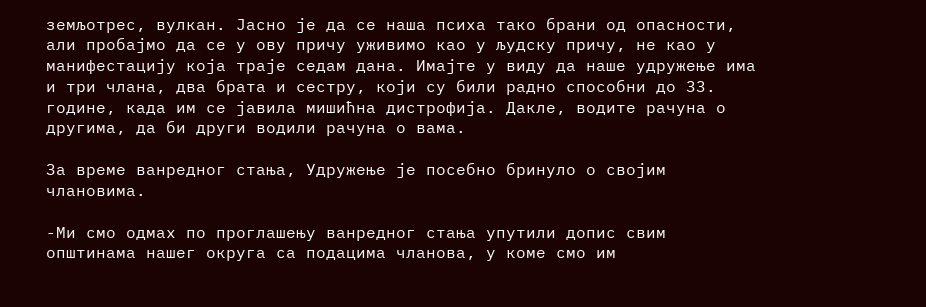земљотрес, вулкан. Јасно је да се наша психа тако брани од опасности, али пробајмо да се у ову причу уживимо као у људску причу, не као у манифестацију која траје седам дана. Имајте у виду да наше удружење има и три члана, два брата и сестру, који су били радно способни до 33. године, када им се јавила мишићна дистрофија. Дакле, водите рачуна о другима, да би други водили рачуна о вама.

За време ванредног стања, Удружење је посебно бринуло о својим члановима.

-Ми смо одмах по проглашењу ванредног стања упутили допис свим општинама нашег округа са подацима чланова, у коме смо им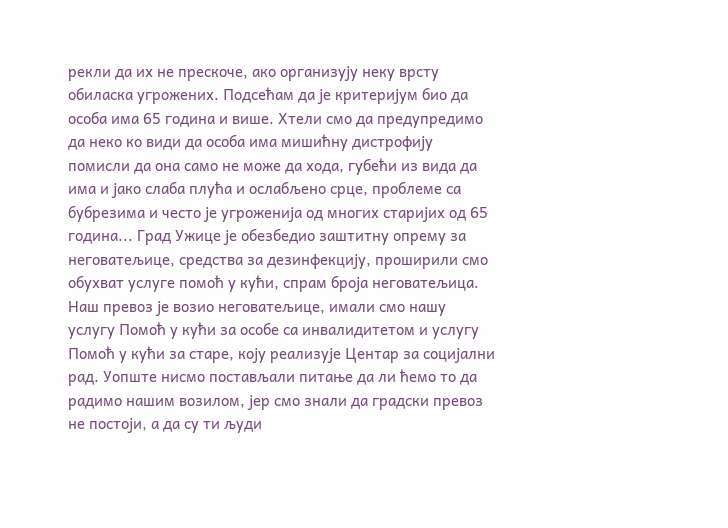рекли да их не прескоче, ако организују неку врсту обиласка угрожених. Подсећам да је критеријум био да особа има 65 година и више. Хтели смо да предупредимо да неко ко види да особа има мишићну дистрофију помисли да она само не може да хода, губећи из вида да има и јако слаба плућа и ослабљено срце, проблеме са бубрезима и често је угроженија од многих старијих од 65 година... Град Ужице је обезбедио заштитну опрему за неговатељице, средства за дезинфекцију, проширили смо обухват услуге помоћ у кући, спрам броја неговатељица. Наш превоз је возио неговатељице, имали смо нашу услугу Помоћ у кући за особе са инвалидитетом и услугу Помоћ у кући за старе, коју реализује Центар за социјални рад. Уопште нисмо постављали питање да ли ћемо то да радимо нашим возилом, јер смо знали да градски превоз не постоји, а да су ти људи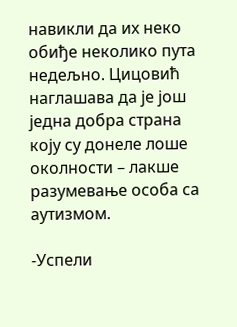навикли да их неко обиђе неколико пута недељно. Цицовић наглашава да је још једна добра страна коју су донеле лоше околности – лакше разумевање особа са аутизмом.

-Успели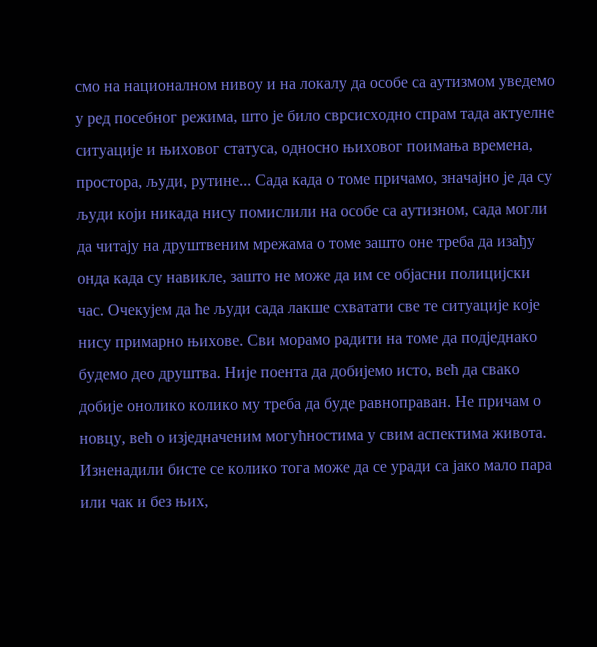смо на националном нивоу и на локалу да особе са аутизмом уведемо у ред посебног режима, што је било сврсисходно спрам тада актуелне ситуације и њиховог статуса, односно њиховог поимања времена, простора, људи, рутине... Сада када о томе причамо, значајно је да су људи који никада нису помислили на особе са аутизном, сада могли да читају на друштвеним мрежама о томе зашто оне треба да изађу онда када су навикле, зашто не може да им се објасни полицијски час. Очекујем да ће људи сада лакше схватати све те ситуације које нису примарно њихове. Сви морамо радити на томе да подједнако будемо део друштва. Није поента да добијемо исто, већ да свако добије онолико колико му треба да буде равноправан. Не причам о новцу, већ о изједначеним могућностима у свим аспектима живота. Изненадили бисте се колико тога може да се уради са јако мало пара или чак и без њих,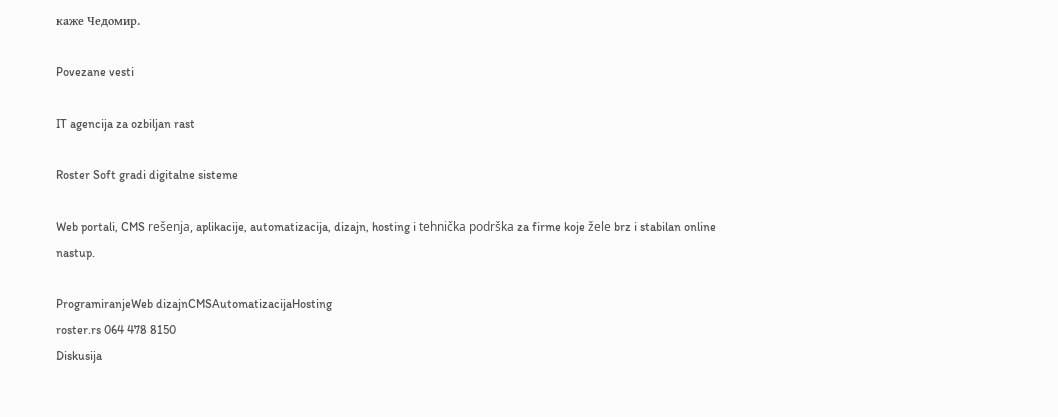каже Чедомир.

Povezane vesti

IT agencija za ozbiljan rast

Roster Soft gradi digitalne sisteme

Web portali, CMS rešenja, aplikacije, automatizacija, dizajn, hosting i tehnička podrška za firme koje žele brz i stabilan online nastup.

ProgramiranjeWeb dizajnCMSAutomatizacijaHosting
roster.rs 064 478 8150
Diskusija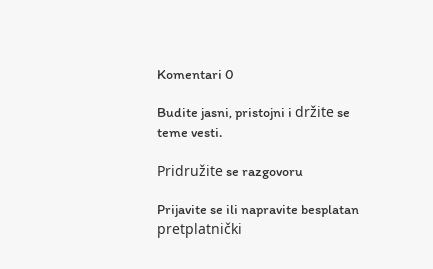Komentari 0

Budite jasni, pristojni i držite se teme vesti.

Pridružite se razgovoru

Prijavite se ili napravite besplatan pretplatnički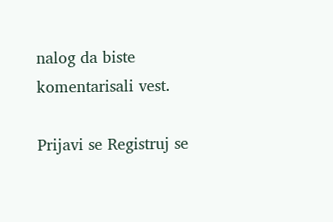nalog da biste komentarisali vest.

Prijavi se Registruj se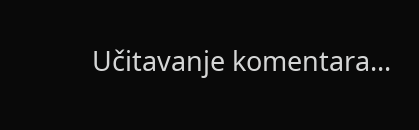Učitavanje komentara...